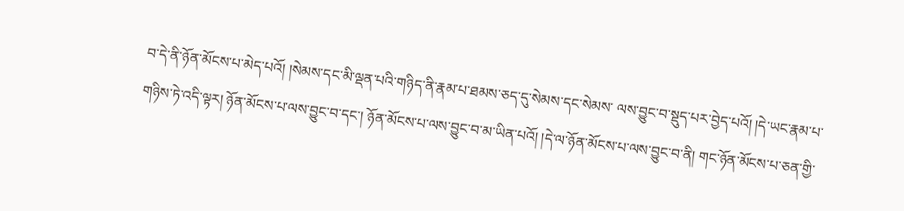བ་དེ་ནི་ཉོན་མོངས་པ་མེད་པའོ། །སེམས་དང་མི་ལྡན་པའི་གཉིད་ནི་རྣམ་པ་ཐམས་ཅད་དུ་སེམས་དང་སེམས་ ལས་བྱུང་བ་སྡུད་པར་བྱེད་པའོ། །དེ་ཡང་རྣམ་པ་གཉིས་ཏེ་འདི་ལྟར། ཉོན་མོངས་པ་ལས་བྱུང་བ་དང་། ཉོན་མོངས་པ་ལས་བྱུང་བ་མ་ཡིན་པའོ། །དེ་ལ་ཉོན་མོངས་པ་ལས་བྱུང་བ་ནི། གང་ཉོན་མོངས་པ་ཅན་གྱི་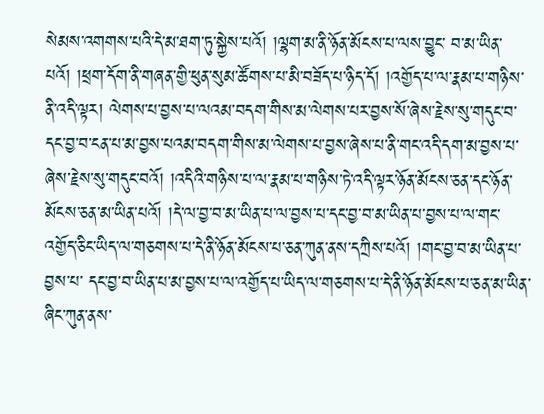སེམས་འགགས་པའི་དེ་མ་ཐག་ཏུ་སྐྱེས་པའོ། །ལྷག་མ་ནི་ཉོན་མོངས་པ་ལས་བྱུང་ བ་མ་ཡིན་པའོ། །ཕྲག་དོག་ནི་གཞན་གྱི་ཕུན་སུམ་ཚོགས་པ་མི་བཟོད་པ་ཉིད་དོ། །འགྱོད་པ་ལ་རྣམ་པ་གཉིས་ནི་འདི་ལྟར། ལེགས་པ་བྱས་པ་ལའམ་བདག་གིས་མ་ལེགས་པར་བྱས་སོ་ཞེས་རྗེས་སུ་གདུང་བ་དང་བྱ་བ་ངན་པ་མ་བྱས་པའམ་བདག་གིས་མ་ལེགས་པ་བྱས་ཞེས་པ་ནི་གང་འདི་དག་མ་བྱས་པ་ ཞེས་རྗེས་སུ་གདུང་བའོ། །འདིའི་གཉིས་པ་ལ་རྣམ་པ་གཉིས་ཏེ་འདི་ལྟར་ཉོན་མོངས་ཅན་དང་ཉོན་མོངས་ཅན་མ་ཡིན་པའོ། །དེ་ལ་བྱ་བ་མ་ཡིན་པ་ལ་བྱས་པ་དང་བྱ་བ་མ་ཡིན་པ་བྱས་པ་ལ་གང་འགྱོད་ཅིང་ཡིད་ལ་གཅགས་པ་དེ་ནི་ཉོན་མོངས་པ་ཅན་ཀུན་ནས་དཀྲིས་པའོ། །གང་བྱ་བ་མ་ཡིན་པ་བྱས་པ་ དང་བྱ་བ་ཡིན་པ་མ་བྱས་པ་ལ་འགྱོད་པ་ཡིད་ལ་གཅགས་པ་དེ་ནི་ཉོན་མོངས་པ་ཅན་མ་ཡིན་ཞིང་ཀུན་ནས་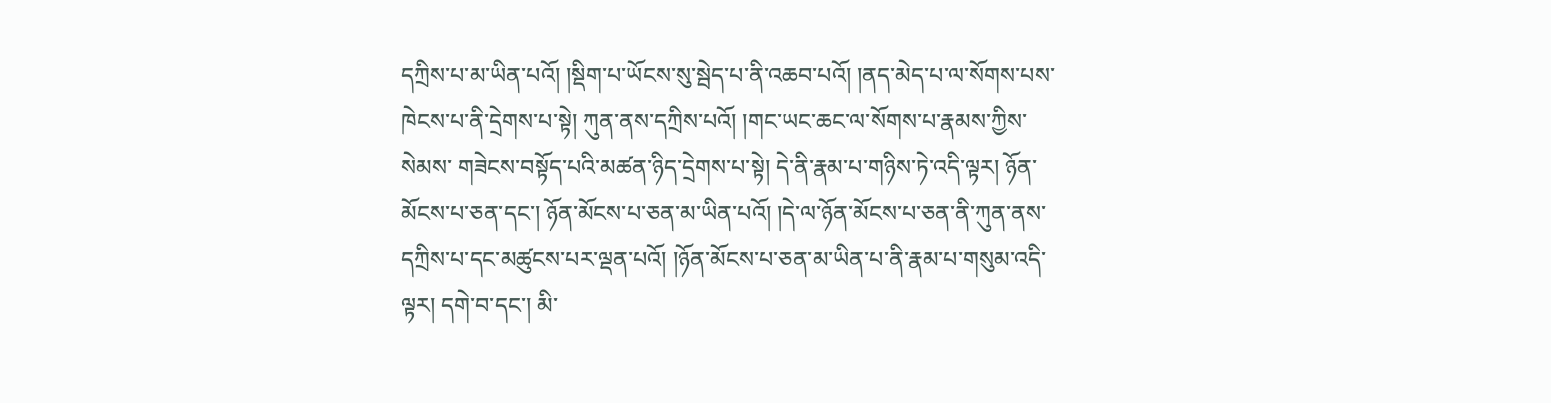དཀྲིས་པ་མ་ཡིན་པའོ། །སྡིག་པ་ཡོངས་སུ་སྦེད་པ་ནི་འཆབ་པའོ། །ནད་མེད་པ་ལ་སོགས་པས་ཁེངས་པ་ནི་དྲེགས་པ་སྟེ། ཀུན་ནས་དཀྲིས་པའོ། །གང་ཡང་ཆང་ལ་སོགས་པ་རྣམས་ཀྱིས་སེམས་ གཟེངས་བསྟོད་པའི་མཚན་ཉིད་དྲེགས་པ་སྟེ། དེ་ནི་རྣམ་པ་གཉིས་ཏེ་འདི་ལྟར། ཉོན་མོངས་པ་ཅན་དང་། ཉོན་མོངས་པ་ཅན་མ་ཡིན་པའོ། །དེ་ལ་ཉོན་མོངས་པ་ཅན་ནི་ཀུན་ནས་དཀྲིས་པ་དང་མཚུངས་པར་ལྡན་པའོ། །ཉོན་མོངས་པ་ཅན་མ་ཡིན་པ་ནི་རྣམ་པ་གསུམ་འདི་ལྟར། དགེ་བ་དང་། མི་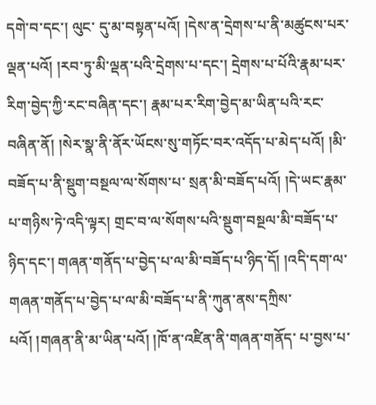དགེ་བ་དང་། ལུང་ དུ་མ་བསྟན་པའོ། །དེས་ན་དྲེགས་པ་ནི་མཚུངས་པར་ལྡན་པའོ། །རབ་ཏུ་མི་ལྡན་པའི་དྲེགས་པ་དང་། དྲེགས་པ་པོའི་རྣམ་པར་རིག་བྱེད་ཀྱི་རང་བཞིན་དང་། རྣམ་པར་རིག་བྱེད་མ་ཡིན་པའི་རང་བཞིན་ནོ། །སེར་སྣ་ནི་ནོར་ཡོངས་སུ་གཏོང་བར་འདོད་པ་མེད་པའོ། །མི་བཟོད་པ་ནི་སྡུག་བསྔལ་ལ་སོགས་པ་ སྲན་མི་བཟོད་པའོ། །དེ་ཡང་རྣམ་པ་གཉིས་ཏེ་འདི་ལྟར། གྲང་བ་ལ་སོགས་པའི་སྡུག་བསྔལ་མི་བཟོད་པ་ཉིད་དང་། གཞན་གནོད་པ་བྱེད་པ་ལ་མི་བཟོད་པ་ཉིད་དོ། །འདི་དག་ལ་གཞན་གནོད་པ་བྱེད་པ་ལ་མི་བཟོད་པ་ནི་ཀུན་ནས་དཀྲིས་པའོ། །གཞན་ནི་མ་ཡིན་པའོ། །ཁོ་ན་འཛིན་ནི་གཞན་གནོད་ པ་བྱས་པ་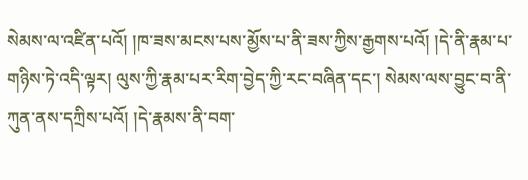སེམས་ལ་འཛིན་པའོ། །ཁ་ཟས་མངས་པས་མྱོས་པ་ནི་ཟས་ཀྱིས་རྒྱགས་པའོ། །དེ་ནི་རྣམ་པ་གཉིས་ཏེ་འདི་ལྟར། ལུས་ཀྱི་རྣམ་པར་རིག་བྱེད་ཀྱི་རང་བཞིན་དང་། སེམས་ལས་བྱུང་བ་ནི་ཀུན་ནས་དཀྲིས་པའོ། །དེ་རྣམས་ནི་བག་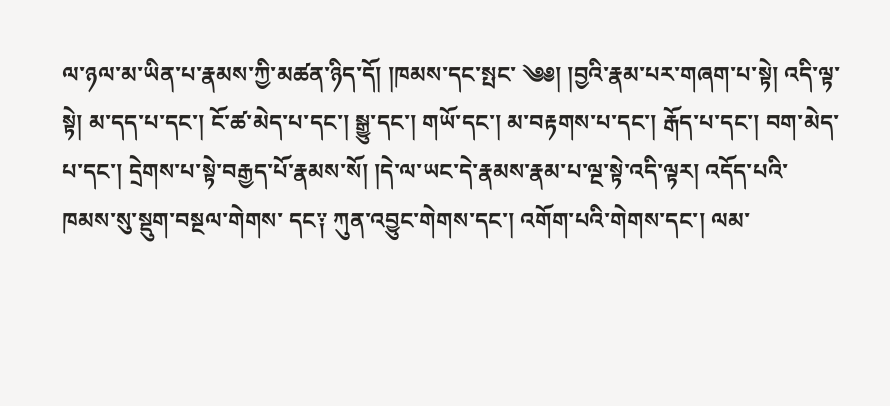ལ་ཉལ་མ་ཡིན་པ་རྣམས་ཀྱི་མཚན་ཉིད་དོ། །ཁམས་དང་སྤང་ ༄༅། །བྱའི་རྣམ་པར་གཞག་པ་སྟེ། འདི་ལྟ་སྟེ། མ་དད་པ་དང་། ངོ་ཚ་མེད་པ་དང་། སྒྱུ་དང་། གཡོ་དང་། མ་བརྟགས་པ་དང་། རྒོད་པ་དང་། བག་མེད་པ་དང་། དྲེགས་པ་སྟེ་བརྒྱད་པོ་རྣམས་སོ། །དེ་ལ་ཡང་དེ་རྣམས་རྣམ་པ་ལྔ་སྟེ་འདི་ལྟར། འདོད་པའི་ཁམས་སུ་སྡུག་བསྔལ་གེགས་ དང༑ ཀུན་འབྱུང་གེགས་དང་། འགོག་པའི་གེགས་དང་། ལམ་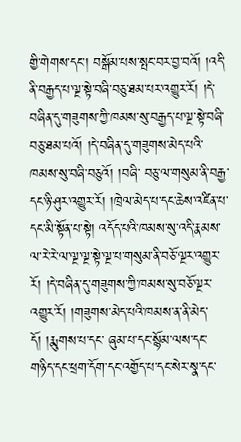གྱི་གེགས་དང་། བསྒོམ་པས་སྤང་བར་བྱ་བའོ། །འདི་ནི་བརྒྱད་པ་ལྔ་སྟེ་བཞི་བཅུ་ཐམ་པར་འགྱུར་རོ། །དེ་བཞིན་དུ་གཟུགས་ཀྱི་ཁམས་སུ་བརྒྱད་པ་ལྔ་སྟེ་བཞི་བཅུ་ཐམ་པའོ། །དེ་བཞིན་དུ་གཟུགས་མེད་པའི་ཁམས་སུ་བཞི་བཅུའོ། །བཞི་ བཅུ་ལ་གསུམ་ནི་བརྒྱ་དང་ཉི་ཤུར་འགྱུར་རོ། །ཁྲེལ་མེད་པ་དང་ཆེས་འཛིན་པ་དང་མི་སྟོན་པ་སྟེ། འདོད་པའི་ཁམས་སུ་འདི་རྣམས་ལ་རེ་རེ་ལ་ལྔ་ལྔ་སྟེ་ལྔ་པ་གསུམ་ནི་བཅོ་ལྔར་འགྱུར་རོ། །དེ་བཞིན་དུ་གཟུགས་ཀྱི་ཁམས་སུ་བཅོ་ལྔར་འགྱུར་རོ། །གཟུགས་མེད་པའི་ཁམས་ན་ནི་མེད་དོ། །རྨུགས་པ་དང་ ཞུམ་པ་དང་སྙོམ་ལས་དང་གཉིད་དང་ཕྲག་དོག་དང་འགྱོད་པ་དང་སེར་སྣ་དང་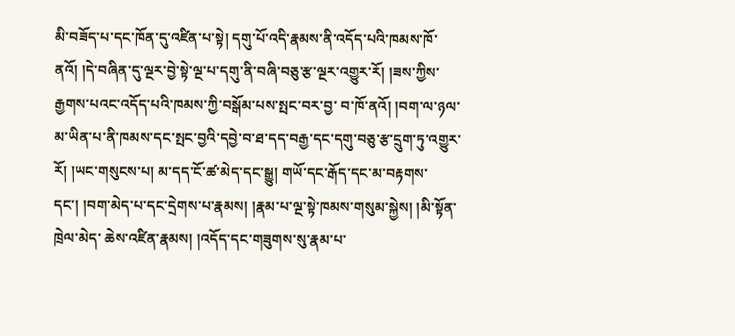མི་བཟོད་པ་དང་ཁོན་དུ་འཛིན་པ་སྟེ། དགུ་པོ་འདི་རྣམས་ནི་འདོད་པའི་ཁམས་ཁོ་ནའོ། །དེ་བཞིན་དུ་ལྔར་བྱེ་སྟེ་ལྔ་པ་དགུ་ནི་བཞི་བཅུ་རྩ་ལྔར་འགྱུར་རོ། །ཟས་ཀྱིས་རྒྱགས་པའང་འདོད་པའི་ཁམས་ཀྱི་བསྒོམ་པས་སྤང་བར་བྱ་ བ་ཁོ་ནའོ། །བག་ལ་ཉལ་མ་ཡིན་པ་ནི་ཁམས་དང་སྤང་བྱའི་དབྱེ་བ་ཐ་དད་བརྒྱ་དང་དགུ་བཅུ་རྩ་དྲུག་ཏུ་འགྱུར་རོ། །ཡང་གསུངས་པ། མ་དད་ངོ་ཚ་མེད་དང་སྒྱུ། གཡོ་དང་རྒོད་དང་མ་བརྟགས་དང་། །བག་མེད་པ་དང་དྲེགས་པ་རྣམས། །རྣམ་པ་ལྔ་སྟེ་ཁམས་གསུམ་སྐྱེས། །མི་སྟོན་ཁྲེལ་མེད་ ཆེས་འཛིན་རྣམས། །འདོད་དང་གཟུགས་སུ་རྣམ་པ་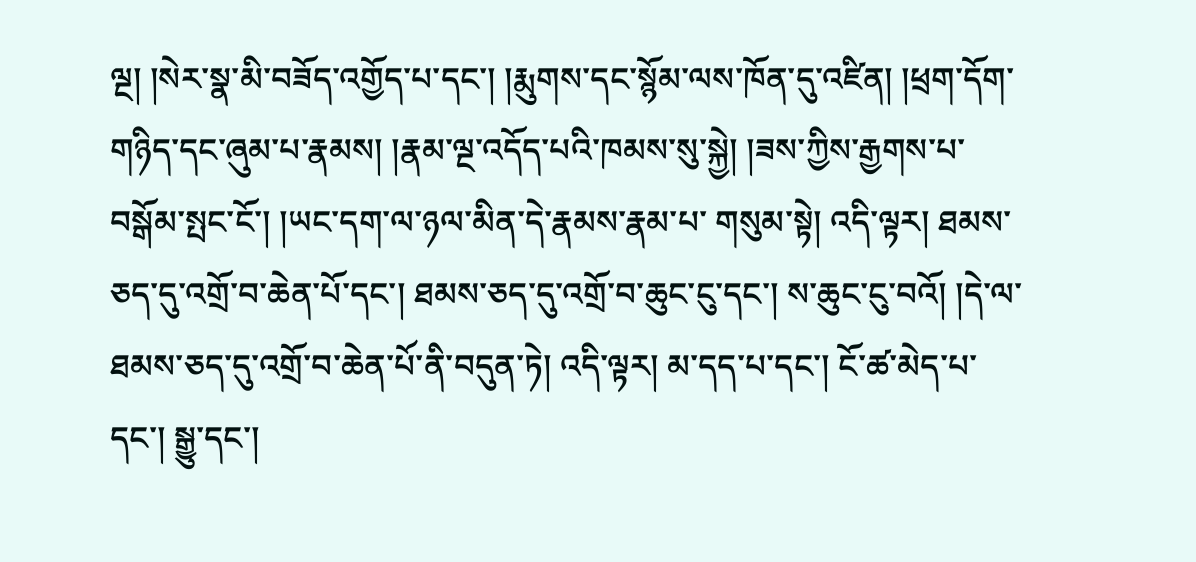ལྔ། །སེར་སྣ་མི་བཟོད་འགྱོད་པ་དང་། །རྨུགས་དང་སྙོམ་ལས་ཁོན་དུ་འཛིན། །ཕྲག་དོག་གཉིད་དང་ཞུམ་པ་རྣམས། །རྣམ་ལྔ་འདོད་པའི་ཁམས་སུ་སྐྱེ། །ཟས་ཀྱིས་རྒྱགས་པ་བསྒོམ་སྤང་ངོ་། །ཡང་དག་ལ་ཉལ་མིན་དེ་རྣམས་རྣམ་པ་ གསུམ་སྟེ། འདི་ལྟར། ཐམས་ཅད་དུ་འགྲོ་བ་ཆེན་པོ་དང་། ཐམས་ཅད་དུ་འགྲོ་བ་ཆུང་ངུ་དང་། ས་ཆུང་ངུ་བའོ། །དེ་ལ་ཐམས་ཅད་དུ་འགྲོ་བ་ཆེན་པོ་ནི་བདུན་ཏེ། འདི་ལྟར། མ་དད་པ་དང་། ངོ་ཚ་མེད་པ་དང་། སྒྱུ་དང་།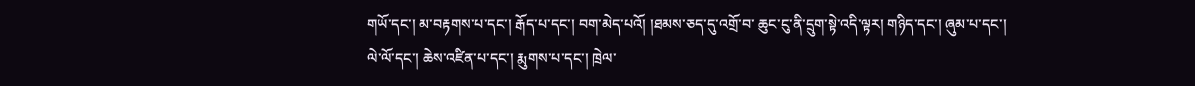གཡོ་དང་། མ་བརྟགས་པ་དང་། རྒོད་པ་དང་། བག་མེད་པའོ། །ཐམས་ཅད་དུ་འགྲོ་བ་ ཆུང་ངུ་ནི་དྲུག་སྟེ་འདི་ལྟར། གཉིད་དང་། ཞུམ་པ་དང་། ལེ་ལོ་དང་། ཆེས་འཛིན་པ་དང་། རྨུགས་པ་དང་། ཁྲེལ་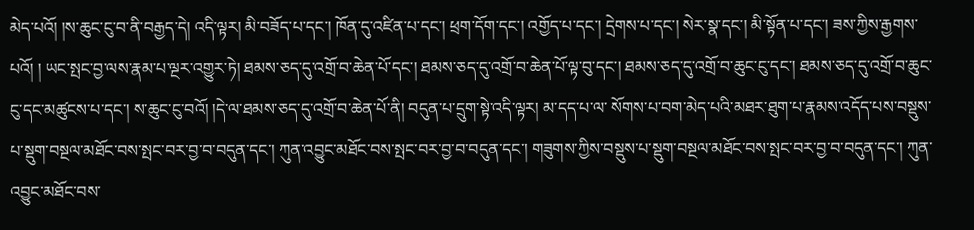མེད་པའོ། །ས་ཆུང་ངུ་བ་ནི་བརྒྱད་དེ། འདི་ལྟར། མི་བཟོད་པ་དང་། ཁོན་དུ་འཛིན་པ་དང་། ཕྲག་དོག་དང་། འགྱོད་པ་དང་། དྲེགས་པ་དང་། སེར་སྣ་དང་། མི་སྟོན་པ་དང་། ཟས་ཀྱིས་རྒྱགས་པའོ། ། ཡང་སྤང་བྱ་ལས་རྣམ་པ་ལྔར་འགྱུར་ཏེ། ཐམས་ཅད་དུ་འགྲོ་བ་ཆེན་པོ་དང་། ཐམས་ཅད་དུ་འགྲོ་བ་ཆེན་པོ་ལྟ་བུ་དང་། ཐམས་ཅད་དུ་འགྲོ་བ་ཆུང་ངུ་དང་། ཐམས་ཅད་དུ་འགྲོ་བ་ཆུང་ངུ་དང་མཚུངས་པ་དང་། ས་ཆུང་ངུ་བའོ། །དེ་ལ་ཐམས་ཅད་དུ་འགྲོ་བ་ཆེན་པོ་ནི། བདུན་པ་དྲུག་སྟེ་འདི་ལྟར། མ་དད་པ་ལ་ སོགས་པ་བག་མེད་པའི་མཐར་ཐུག་པ་རྣམས་འདོད་པས་བསྡུས་པ་སྡུག་བསྔལ་མཐོང་བས་སྤང་བར་བྱ་བ་བདུན་དང་། ཀུན་འབྱུང་མཐོང་བས་སྤང་བར་བྱ་བ་བདུན་དང་། གཟུགས་ཀྱིས་བསྡུས་པ་སྡུག་བསྔལ་མཐོང་བས་སྤང་བར་བྱ་བ་བདུན་དང་། ཀུན་འབྱུང་མཐོང་བས་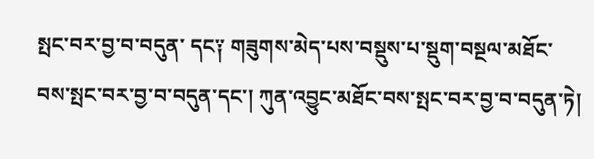སྤང་བར་བྱ་བ་བདུན་ དང༑ གཟུགས་མེད་པས་བསྡུས་པ་སྡུག་བསྔལ་མཐོང་བས་སྤང་བར་བྱ་བ་བདུན་དང་། ཀུན་འབྱུང་མཐོང་བས་སྤང་བར་བྱ་བ་བདུན་ཏེ།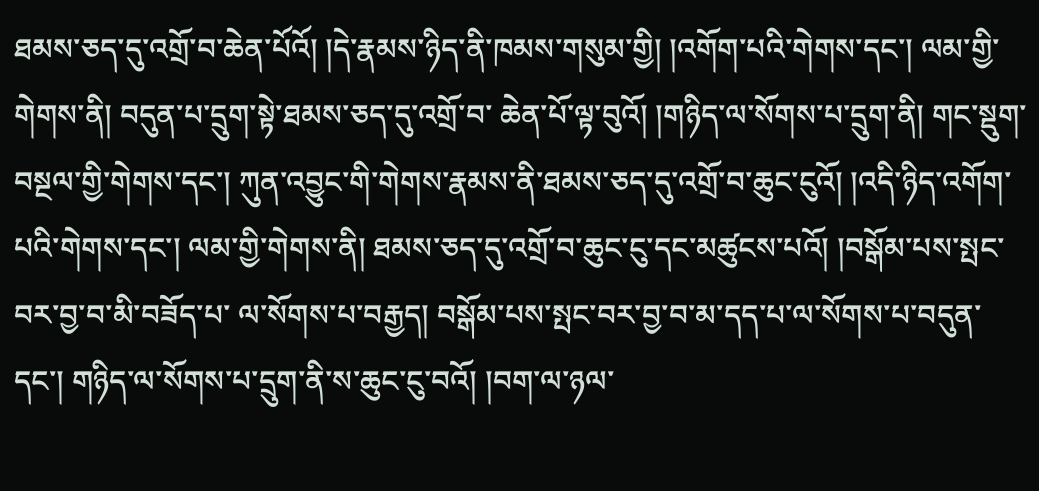ཐམས་ཅད་དུ་འགྲོ་བ་ཆེན་པོའོ། །དེ་རྣམས་ཉིད་ནི་ཁམས་གསུམ་གྱི། །འགོག་པའི་གེགས་དང་། ལམ་གྱི་གེགས་ནི། བདུན་པ་དྲུག་སྟེ་ཐམས་ཅད་དུ་འགྲོ་བ་ ཆེན་པོ་ལྟ་བུའོ། །གཉིད་ལ་སོགས་པ་དྲུག་ནི། གང་སྡུག་བསྔལ་གྱི་གེགས་དང་། ཀུན་འབྱུང་གི་གེགས་རྣམས་ནི་ཐམས་ཅད་དུ་འགྲོ་བ་ཆུང་ངུའོ། །འདི་ཉིད་འགོག་པའི་གེགས་དང་། ལམ་གྱི་གེགས་ནི། ཐམས་ཅད་དུ་འགྲོ་བ་ཆུང་ངུ་དང་མཚུངས་པའོ། །བསྒོམ་པས་སྤང་བར་བྱ་བ་མི་བཟོད་པ་ ལ་སོགས་པ་བརྒྱད། བསྒོམ་པས་སྤང་བར་བྱ་བ་མ་དད་པ་ལ་སོགས་པ་བདུན་དང་། གཉིད་ལ་སོགས་པ་དྲུག་ནི་ས་ཆུང་ངུ་བའོ། །བག་ལ་ཉལ་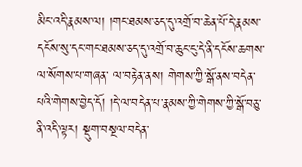མིང་འདི་རྣམས་ལ། །གང་ཐམས་ཅད་དུ་འགྲོ་བ་ཆེན་པོ་དེ་རྣམས་དངོས་སུ་དང་གང་ཐམས་ཅད་དུ་འགྲོ་བ་ཆུང་ངུ་དེ་ནི་དངོས་ཆགས་ལ་སོགས་པ་གཞན་ ལ་བརྟེན་ནས། གེགས་ཀྱི་སྒོ་ནས་བདེན་པའི་གེགས་བྱེད་དོ། །དེ་ལ་བདེན་པ་རྣམས་ཀྱི་གེགས་ཀྱི་སྒོ་བཅུ་ནི་འདི་ལྟར། སྡུག་བསྔལ་བདེན་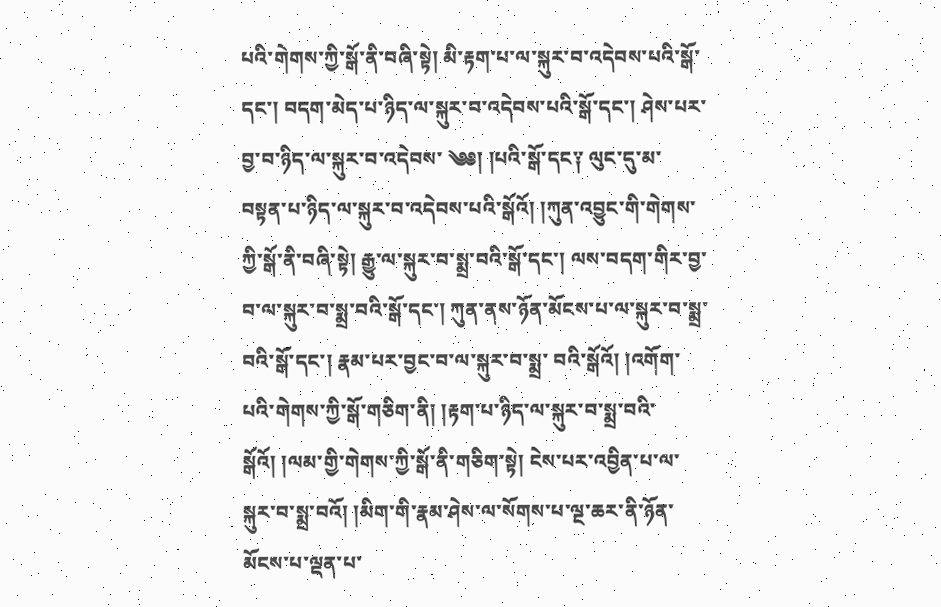པའི་གེགས་ཀྱི་སྒོ་ནི་བཞི་སྟེ། མི་རྟག་པ་ལ་སྐུར་བ་འདེབས་པའི་སྒོ་དང་། བདག་མེད་པ་ཉིད་ལ་སྐུར་བ་འདེབས་པའི་སྒོ་དང་། ཤེས་པར་བྱ་བ་ཉིད་ལ་སྐུར་བ་འདེབས་ ༄༅། །པའི་སྒོ་དང༑ ལུང་དུ་མ་བསྟན་པ་ཉིད་ལ་སྐུར་བ་འདེབས་པའི་སྒོའོ། །ཀུན་འབྱུང་གི་གེགས་ཀྱི་སྒོ་ནི་བཞི་སྟེ། རྒྱུ་ལ་སྐུར་བ་སྨྲ་བའི་སྒོ་དང་། ལས་བདག་གིར་བྱ་བ་ལ་སྐུར་བ་སྨྲ་བའི་སྒོ་དང་། ཀུན་ནས་ཉོན་མོངས་པ་ལ་སྐུར་བ་སྨྲ་བའི་སྒོ་དང་། རྣམ་པར་བྱང་བ་ལ་སྐུར་བ་སྨྲ་ བའི་སྒོའོ། །འགོག་པའི་གེགས་ཀྱི་སྒོ་གཅིག་ནི། །རྟག་པ་ཉིད་ལ་སྐུར་བ་སྨྲ་བའི་སྒོའོ། །ལམ་གྱི་གེགས་ཀྱི་སྒོ་ནི་གཅིག་སྟེ། ངེས་པར་འབྱིན་པ་ལ་སྐུར་བ་སྨྲ་བའོ། །མིག་གི་རྣམ་ཤེས་ལ་སོགས་པ་ལྔ་ཆར་ནི་ཉོན་མོངས་པ་ལྡན་པ་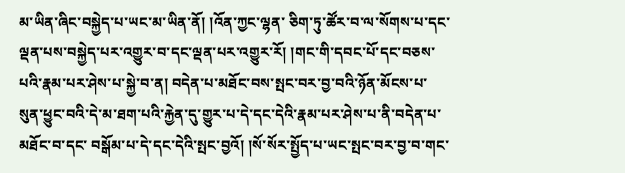མ་ཡིན་ཞིང་བསྐྱེད་པ་ཡང་མ་ཡིན་ནོ། །འོན་ཀྱང་ལྷན་ ཅིག་ཏུ་ཚོར་བ་ལ་སོགས་པ་དང་ལྡན་པས་བསྐྱེད་པར་འགྱུར་བ་དང་ལྡན་པར་འགྱུར་རོ། །གང་གི་དབང་པོ་དང་བཅས་པའི་རྣམ་པར་ཤེས་པ་སྐྱེ་བ་ན། བདེན་པ་མཐོང་བས་སྤང་བར་བྱ་བའི་ཉོན་མོངས་པ་སུན་ཕྱུང་བའི་དེ་མ་ཐག་པའི་རྐྱེན་དུ་གྱུར་པ་དེ་དང་དེའི་རྣམ་པར་ཤེས་པ་ནི་བདེན་པ་མཐོང་བ་དང་ བསྒོམ་པ་དེ་དང་དེའི་སྤང་བྱའོ། །སོ་སོར་སྤྱོད་པ་ཡང་སྤང་བར་བྱ་བ་གང་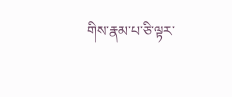གིས་རྣམ་པ་ཅི་ལྟར་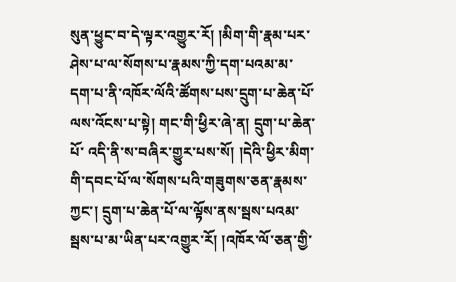སུན་ཕྱུང་བ་དེ་ལྟར་འགྱུར་རོ། །མིག་གི་རྣམ་པར་ཤེས་པ་ལ་སོགས་པ་རྣམས་ཀྱི་དག་པའམ་མ་དག་པ་ནི་འཁོར་ལོའི་ཚོགས་པས་དྲུག་པ་ཆེན་པོ་ལས་འོངས་པ་སྟེ། གང་གི་ཕྱིར་ཞེ་ན། དྲུག་པ་ཆེན་པོ་ འདི་ནི་ས་བཞིར་གྱུར་པས་སོ། །དེའི་ཕྱིར་མིག་གི་དབང་པོ་ལ་སོགས་པའི་གཟུགས་ཅན་རྣམས་ཀྱང་། དྲུག་པ་ཆེན་པོ་ལ་ལྟོས་ནས་སྦས་པའམ་སྦས་པ་མ་ཡིན་པར་འགྱུར་རོ། །འཁོར་ལོ་ཅན་གྱི་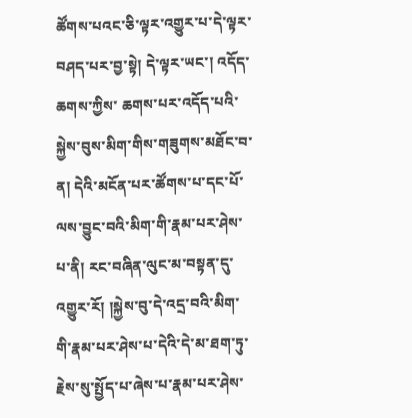ཚོགས་པའང་ཅི་ལྟར་འགྱུར་པ་དེ་ལྟར་བཤད་པར་བྱ་སྟེ། དེ་ལྟར་ཡང་། འདོད་ཆགས་ཀྱིས་ ཆགས་པར་འདོད་པའི་སྐྱེས་བུས་མིག་གིས་གཟུགས་མཐོང་བ་ན། དེའི་མངོན་པར་ཚོགས་པ་དང་པོ་ལས་བྱུང་བའི་མིག་གི་རྣམ་པར་ཤེས་པ་ནི། རང་བཞིན་ལུང་མ་བསྟན་དུ་འགྱུར་རོ། །སྐྱེས་བུ་དེ་འདྲ་བའི་མིག་གི་རྣམ་པར་ཤེས་པ་དེའི་དེ་མ་ཐག་ཏུ་རྗེས་སུ་སྤྱོད་པ་ཞེས་པ་རྣམ་པར་ཤེས་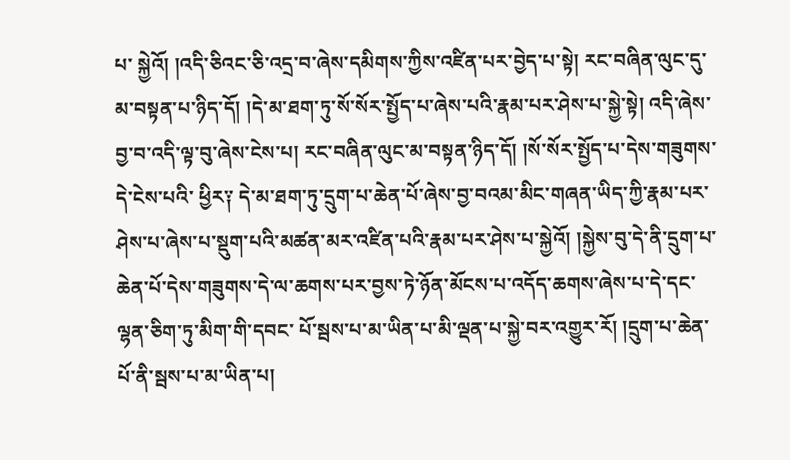པ་ སྐྱེའོ། །འདི་ཅིའང་ཅི་འདྲ་བ་ཞེས་དམིགས་ཀྱིས་འཛིན་པར་བྱེད་པ་སྟེ། རང་བཞིན་ལུང་དུ་མ་བསྟན་པ་ཉིད་དོ། །དེ་མ་ཐག་ཏུ་སོ་སོར་སྤྱོད་པ་ཞེས་པའི་རྣམ་པར་ཤེས་པ་སྐྱེ་སྟེ། འདི་ཞེས་བྱ་བ་འདི་ལྟ་བུ་ཞེས་ངེས་པ། རང་བཞིན་ལུང་མ་བསྟན་ཉིད་དོ། །སོ་སོར་སྤྱོད་པ་དེས་གཟུགས་དེ་ངེས་པའི་ ཕྱིར༑ དེ་མ་ཐག་ཏུ་དྲུག་པ་ཆེན་པོ་ཞེས་བྱ་བའམ་མིང་གཞན་ཡིད་ཀྱི་རྣམ་པར་ཤེས་པ་ཞེས་པ་སྡུག་པའི་མཚན་མར་འཛིན་པའི་རྣམ་པར་ཤེས་པ་སྐྱེའོ། །སྐྱེས་བུ་དེ་ནི་དྲུག་པ་ཆེན་པོ་དེས་གཟུགས་དེ་ལ་ཆགས་པར་བྱས་ཏེ་ཉོན་མོངས་པ་འདོད་ཆགས་ཞེས་པ་དེ་དང་ལྷན་ཅིག་ཏུ་མིག་གི་དབང་ པོ་སྦས་པ་མ་ཡིན་པ་མི་ལྡན་པ་སྐྱེ་བར་འགྱུར་རོ། །དྲུག་པ་ཆེན་པོ་ནི་སྦས་པ་མ་ཡིན་པ།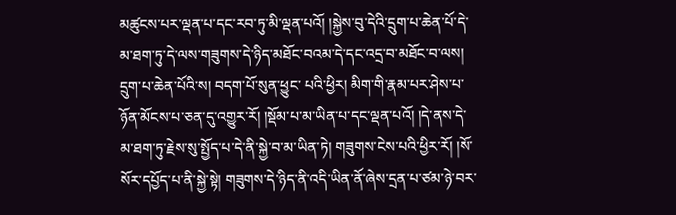མཚུངས་པར་ལྡན་པ་དང་རབ་ཏུ་མི་ལྡན་པའོ། །སྐྱེས་བུ་དེའི་དྲུག་པ་ཆེན་པོ་དེ་མ་ཐག་ཏུ་དེ་ལས་གཟུགས་དེ་ཉིད་མཐོང་བའམ་དེ་དང་འདྲ་བ་མཐོང་བ་ལས། དྲུག་པ་ཆེན་པོའི་ས། བདག་པོ་སུན་ཕྱུང་ པའི་ཕྱིར། མིག་གི་རྣམ་པར་ཤེས་པ་ཉོན་མོངས་པ་ཅན་དུ་འགྱུར་རོ། །སྡོམ་པ་མ་ཡིན་པ་དང་ལྡན་པའོ། །དེ་ནས་དེ་མ་ཐག་ཏུ་རྗེས་སུ་སྤྱོད་པ་དེ་ནི་སྐྱེ་བ་མ་ཡིན་ཏེ། གཟུགས་ངེས་པའི་ཕྱིར་རོ། །སོ་སོར་དཔྱོད་པ་ནི་སྐྱེ་སྟེ། གཟུགས་དེ་ཉིད་ནི་འདི་ཡིན་ནོ་ཞེས་དྲན་པ་ཙམ་ཉེ་བར་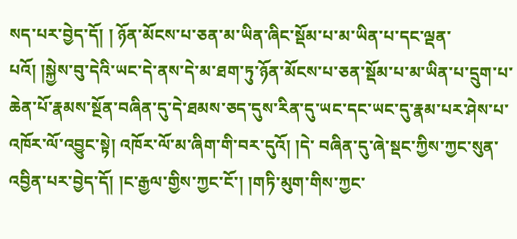སད་པར་བྱེད་དོ། ། ཉོན་མོངས་པ་ཅན་མ་ཡིན་ཞིང་སྡོམ་པ་མ་ཡིན་པ་དང་ལྡན་པའོ། །སྐྱེས་བུ་དེའི་ཡང་དེ་ནས་དེ་མ་ཐག་ཏུ་ཉོན་མོངས་པ་ཅན་སྡོམ་པ་མ་ཡིན་པ་དྲུག་པ་ཆེན་པོ་རྣམས་སྔོན་བཞིན་དུ་དེ་ཐམས་ཅད་དུས་རིན་དུ་ཡང་དང་ཡང་དུ་རྣམ་པར་ཤེས་པ་འཁོར་ལོ་འབྱུང་སྟེ། འཁོར་ལོ་མ་ཞིག་གི་བར་དུའོ། །དེ་ བཞིན་དུ་ཞེ་སྡང་ཀྱིས་ཀྱང་སུན་འབྱིན་པར་བྱེད་དོ། །ང་རྒྱལ་གྱིས་ཀྱང་ངོ་། །གཏི་མུག་གིས་ཀྱང་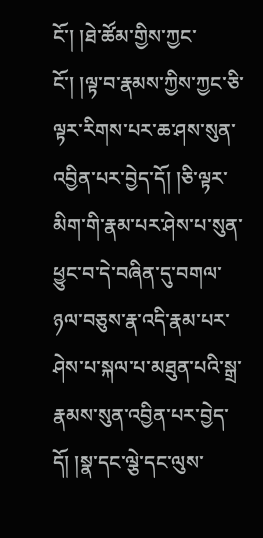ངོ་། །ཐེ་ཚོམ་གྱིས་ཀྱང་ངོ་། །ལྟ་བ་རྣམས་ཀྱིས་ཀྱང་ཅི་ལྟར་རིགས་པར་ཆ་ཤས་སུན་འབྱིན་པར་བྱེད་དོ། །ཅི་ལྟར་མིག་གི་རྣམ་པར་ཤེས་པ་སུན་ཕྱུང་བ་དེ་བཞིན་དུ་བགལ་ཉལ་བཅུས་རྣ་འདི་རྣམ་པར་ ཤེས་པ་སྐལ་པ་མཐུན་པའི་སྒྲ་རྣམས་སུན་འབྱིན་པར་བྱེད་དོ། །སྣ་དང་ལྕེ་དང་ལུས་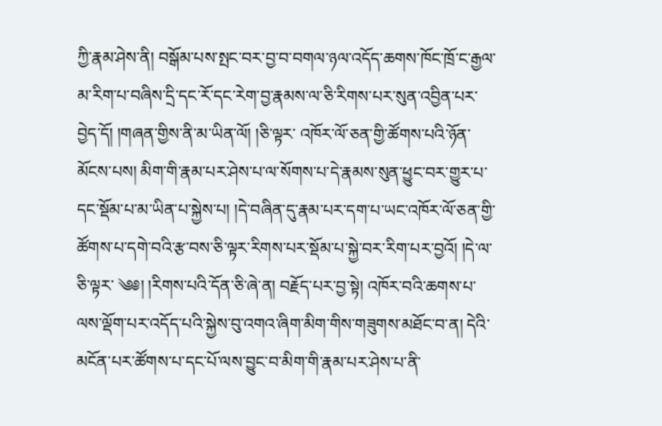ཀྱི་རྣམ་ཤེས་ནི། བསྒོམ་པས་སྤང་བར་བྱ་བ་བགལ་ཉལ་འདོད་ཆགས་ཁོང་ཁྲོ་ང་རྒྱལ་མ་རིག་པ་བཞིས་དྲི་དང་རོ་དང་རེག་བྱ་རྣམས་ལ་ཅི་རིགས་པར་སུན་འབྱིན་པར་བྱེད་དོ། །གཞན་གྱིས་ནི་མ་ཡིན་ལོ། །ཅི་ལྟར་ འཁོར་ལོ་ཅན་གྱི་ཚོགས་པའི་ཉོན་མོངས་པས། མིག་གི་རྣམ་པར་ཤེས་པ་ལ་སོགས་པ་དེ་རྣམས་སུན་ཕྱུང་བར་གྱུར་པ་དང་སྡོམ་པ་མ་ཡིན་པ་སྐྱེས་པ། །དེ་བཞིན་དུ་རྣམ་པར་དག་པ་ཡང་འཁོར་ལོ་ཅན་གྱི་ཚོགས་པ་དགེ་བའི་རྩ་བས་ཅི་ལྟར་རིགས་པར་སྡོམ་པ་སྐྱེ་བར་རིག་པར་བྱའོ། །དེ་ལ་ཅི་ལྟར་ ༄༅། །རིགས་པའི་དོན་ཅི་ཞེ་ན། བརྗོད་པར་བྱ་སྟེ། འཁོར་བའི་ཆགས་པ་ལས་ལྡོག་པར་འདོད་པའི་སྐྱེས་བུ་འགའ་ཞིག་མིག་གིས་གཟུགས་མཐོང་བ་ན། དེའི་མངོན་པར་ཚོགས་པ་དང་པོ་ལས་བྱུང་བ་མིག་གི་རྣམ་པར་ཤེས་པ་ནི་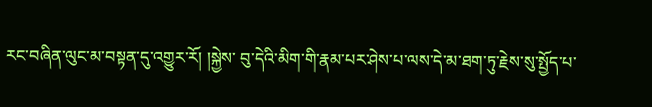རང་བཞིན་ལུང་མ་བསྟན་དུ་འགྱུར་རོ། །སྐྱེས་ བུ་དེའི་མིག་གི་རྣམ་པར་ཤེས་པ་ལས་དེ་མ་ཐག་ཏུ་རྗེས་སུ་སྤྱོད་པ་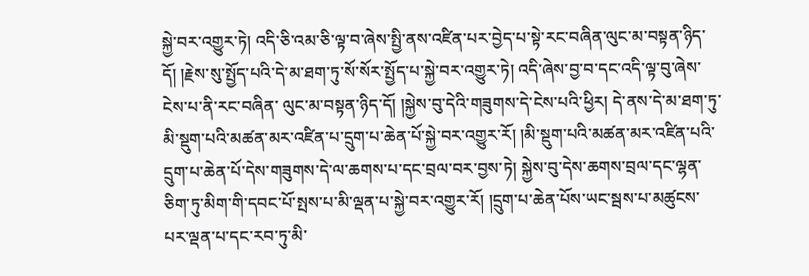སྐྱེ་བར་འགྱུར་ཏེ། འདི་ཅི་འམ་ཅི་ལྟ་བ་ཞེས་སྤྱི་ནས་འཛིན་པར་བྱེད་པ་སྟེ་རང་བཞིན་ལུང་མ་བསྟན་ཉིད་དོ། །རྗེས་སུ་སྤྱོད་པའི་དེ་མ་ཐག་ཏུ་སོ་སོར་སྤྱོད་པ་སྐྱེ་བར་འགྱུར་ཏེ། འདི་ཞེས་བྱ་བ་དང་འདི་ལྟ་བུ་ཞེས་ངེས་པ་ནི་རང་བཞིན་ ལུང་མ་བསྟན་ཉིད་དོ། །སྐྱེས་བུ་དེའི་གཟུགས་དེ་ངེས་པའི་ཕྱིར། དེ་ནས་དེ་མ་ཐག་ཏུ་མི་སྡུག་པའི་མཚན་མར་འཛིན་པ་དྲུག་པ་ཆེན་པོ་སྐྱེ་བར་འགྱུར་རོ། །མི་སྡུག་པའི་མཚན་མར་འཛིན་པའི་དྲུག་པ་ཆེན་པོ་དེས་གཟུགས་དེ་ལ་ཆགས་པ་དང་བྲལ་བར་བྱས་ཏེ། སྐྱེས་བུ་དེས་ཆགས་བྲལ་དང་ལྷན་ ཅིག་ཏུ་མིག་གི་དབང་པོ་སྤས་པ་མི་ལྡན་པ་སྐྱེ་བར་འགྱུར་རོ། །དྲུག་པ་ཆེན་པོས་ཡང་སྦས་པ་མཚུངས་པར་ལྡན་པ་དང་རབ་ཏུ་མི་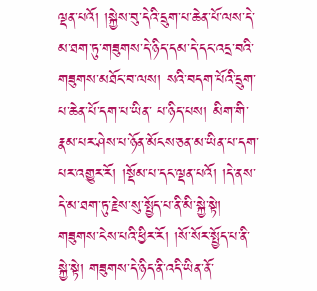ལྡན་པའོ། །སྐྱེས་བུ་དེའི་དྲུག་པ་ཆེན་པོ་ལས་དེ་མ་ཐག་ཏུ་གཟུགས་དེ་ཉིད་དམ་དེ་དང་འདྲ་བའི་གཟུགས་མཐོང་བ་ལས། སའི་བདག་པོའི་དྲུག་པ་ཆེན་པོ་དག་པ་ཡིན་ པ་ཉིད་པས། མིག་གི་རྣམ་པར་ཤེས་པ་ཉོན་མོངས་ཅན་མ་ཡིན་པ་དག་པར་འགྱུར་རོ། །སྡོམ་པ་དང་ལྡན་པའོ། །དེ་ནས་དེ་མ་ཐག་ཏུ་རྗེས་སུ་སྤྱོད་པ་ནི་མི་སྐྱེ་སྟེ། གཟུགས་ངེས་པའི་ཕྱིར་རོ། །སོ་སོར་སྤྱོད་པ་ནི་སྐྱེ་སྟེ། གཟུགས་དེ་ཉིད་ནི་འདི་ཡིན་ནོ་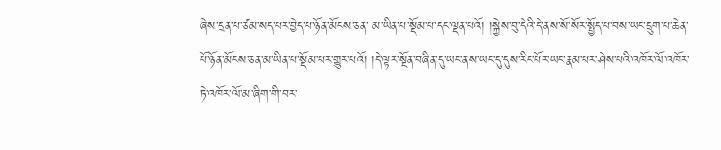ཞེས་དྲན་པ་ཙམ་སད་པར་བྱེད་པ་ཉོན་མོངས་ཅན་ མ་ཡིན་པ་སྡོམ་པ་དང་ལྡན་པའོ། །སྐྱེས་བུ་དེའི་དེ་ནས་སོ་སོར་སྤྱོད་པ་བས་ཡང་དྲུག་པ་ཆེན་པོ་ཉོན་མོངས་ཅན་མ་ཡིན་པ་སྡོམ་པར་གྱུར་པའོ། །དེ་ལྟར་སྔོན་བཞིན་དུ་ཡང་ནས་ཡང་དུ་དུས་རིང་པོར་ཡང་རྣམ་པར་ཤེས་པའི་འཁོར་ལོ་འཁོར་ཏེ་འཁོར་ལོ་མ་ཞིག་གི་བར་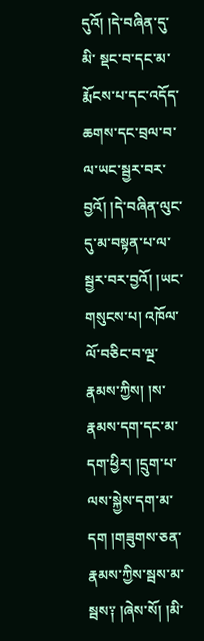དུའོ། །དེ་བཞིན་དུ་མི་ སྡང་བ་དང་མ་རྨོངས་པ་དང་འདོད་ཆགས་དང་བྲལ་བ་ལ་ཡང་སྦྱར་བར་བྱའོ། །དེ་བཞིན་ལུང་དུ་མ་བསྟན་པ་ལ་སྦྱར་བར་བྱའོ། །ཡང་གསུངས་པ། འཁོལ་ལོ་བཅིང་བ་ལྔ་རྣམས་ཀྱིས། །ས་རྣམས་དག་དང་མ་དག་ཕྱིར། །དྲུག་པ་ལས་སྐྱེས་དག་མ་དག །གཟུགས་ཅན་རྣམས་ཀྱིས་སྦས་མ་ སྦས༑ །ཞེས་སོ། །མི་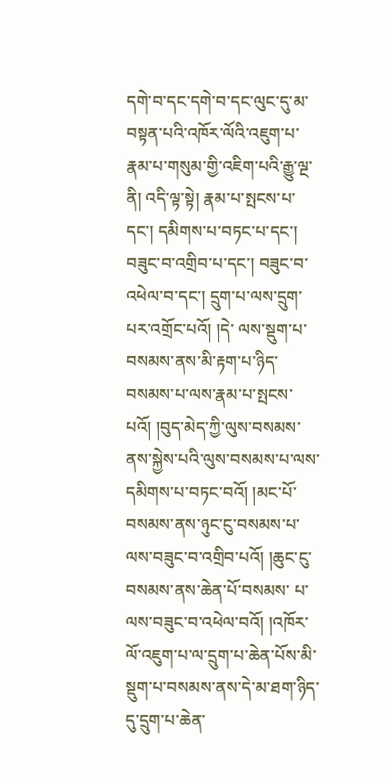དགེ་བ་དང་དགེ་བ་དང་ལུང་དུ་མ་བསྟན་པའི་འཁོར་ལོའི་འཇུག་པ་རྣམ་པ་གསུམ་གྱི་འཇིག་པའི་རྒྱུ་ལྔ་ནི། འདི་ལྟ་སྟེ། རྣམ་པ་སྤངས་པ་དང་། དམིགས་པ་བཏང་པ་དང་། བཟུང་བ་འགྲིབ་པ་དང་། བཟུང་བ་འཕེལ་བ་དང་། དྲུག་པ་ལས་དྲུག་པར་འགྲོང་པའོ། །དེ་ ལས་སྡུག་པ་བསམས་ནས་མི་རྟག་པ་ཉིད་བསམས་པ་ལས་རྣམ་པ་སྤངས་པའོ། །བུད་མེད་ཀྱི་ལུས་བསམས་ནས་སྐྱེས་པའི་ལུས་བསམས་པ་ལས་དམིགས་པ་བཏང་བའོ། །མང་པོ་བསམས་ནས་ཉུང་ངུ་བསམས་པ་ལས་བཟུང་བ་འགྲིབ་པའོ། །ཆུང་ངུ་བསམས་ནས་ཆེན་པོ་བསམས་ པ་ལས་བཟུང་བ་འཕེལ་བའོ། །འཁོར་ལོ་འཇུག་པ་ལ་དྲུག་པ་ཆེན་པོས་མི་སྡུག་པ་བསམས་ནས་དེ་མ་ཐག་ཉིད་དུ་དྲུག་པ་ཆེན་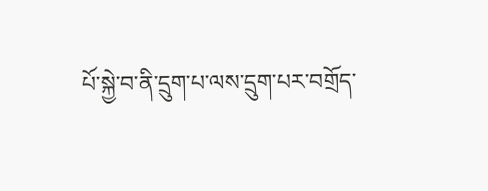པོ་སྐྱེ་བ་ནི་དྲུག་པ་ལས་དྲུག་པར་བགྲོད་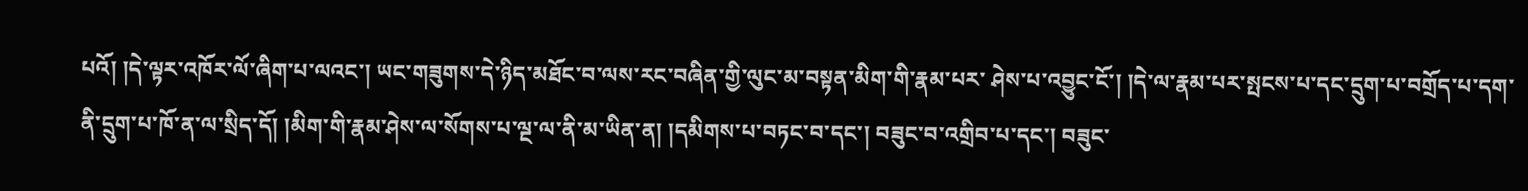པའོ། །དེ་ལྟར་འཁོར་ལོ་ཞིག་པ་ལའང་། ཡང་གཟུགས་དེ་ཉིད་མཐོང་བ་ལས་རང་བཞིན་གྱི་ལུང་མ་བསྟན་མིག་གི་རྣམ་པར་ ཤེས་པ་འབྱུང་ངོ་། །དེ་ལ་རྣམ་པར་སྤངས་པ་དང་དྲུག་པ་བགྲོད་པ་དག་ནི་དྲུག་པ་ཁོ་ན་ལ་སྲིད་དོ། །མིག་གི་རྣམ་ཤེས་ལ་སོགས་པ་ལྔ་ལ་ནི་མ་ཡིན་ན། །དམིགས་པ་བཏང་བ་དང་། བཟུང་བ་འགྲིབ་པ་དང་། བཟུང་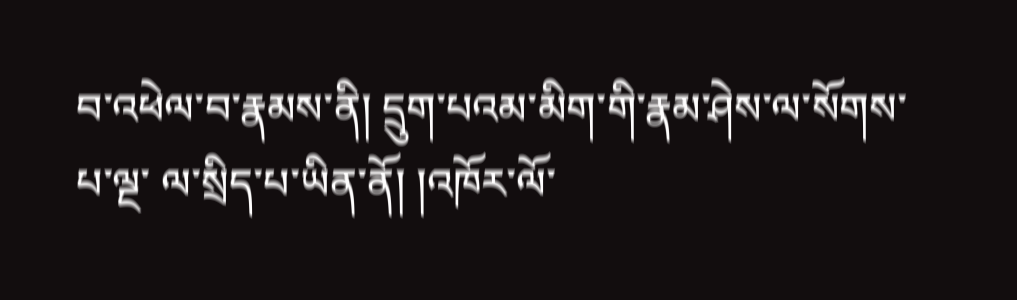བ་འཕེལ་བ་རྣམས་ནི། དྲུག་པའམ་མིག་གི་རྣམ་ཤེས་ལ་སོགས་པ་ལྔ་ ལ་སྲིད་པ་ཡིན་ནོ། །འཁོར་ལོ་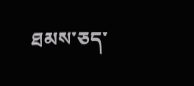ཐམས་ཅད་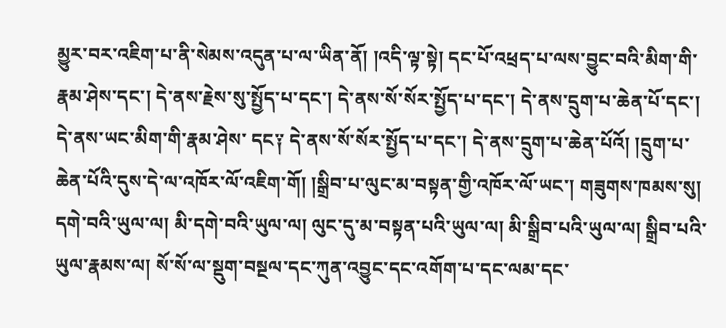མྱུར་བར་འཇིག་པ་ནི་སེམས་འདུན་པ་ལ་ཡིན་ནོ། །འདི་ལྟ་སྟེ། དང་པོ་འཕྲད་པ་ལས་བྱུང་བའི་མིག་གི་རྣམ་ཤེས་དང་། དེ་ནས་རྗེས་སུ་སྤྱོད་པ་དང་། དེ་ནས་སོ་སོར་སྤྱོད་པ་དང་། དེ་ནས་དྲུག་པ་ཆེན་པོ་དང་། དེ་ནས་ཡང་མིག་གི་རྣམ་ཤེས་ དང༑ དེ་ནས་སོ་སོར་སྤྱོད་པ་དང་། དེ་ནས་དྲུག་པ་ཆེན་པོའོ། །དྲུག་པ་ཆེན་པོའི་དུས་དེ་ལ་འཁོར་ལོ་འཇིག་གོ། །སྒྲིབ་པ་ལུང་མ་བསྟན་གྱི་འཁོར་ལོ་ཡང་། གཟུགས་ཁམས་སུ། དགེ་བའི་ཡུལ་ལ། མི་དགེ་བའི་ཡུལ་ལ། ལུང་དུ་མ་བསྟན་པའི་ཡུལ་ལ། མི་སྒྲིབ་པའི་ཡུལ་ལ། སྒྲིབ་པའི་ ཡུལ་རྣམས་ལ། སོ་སོ་ལ་སྡུག་བསྔལ་དང་ཀུན་འབྱུང་དང་འགོག་པ་དང་ལམ་དང་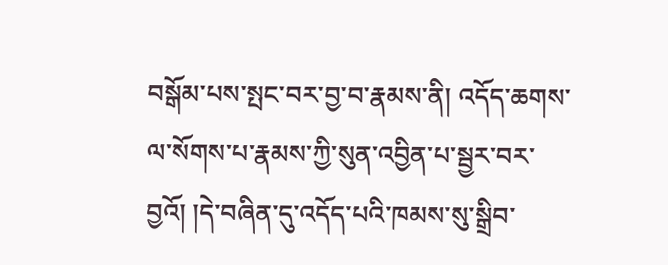བསྒོམ་པས་སྤང་བར་བྱ་བ་རྣམས་ནི། འདོད་ཆགས་ལ་སོགས་པ་རྣམས་ཀྱི་སུན་འབྱིན་པ་སྦྱར་བར་བྱའོ། །དེ་བཞིན་དུ་འདོད་པའི་ཁམས་སུ་སྒྲིབ་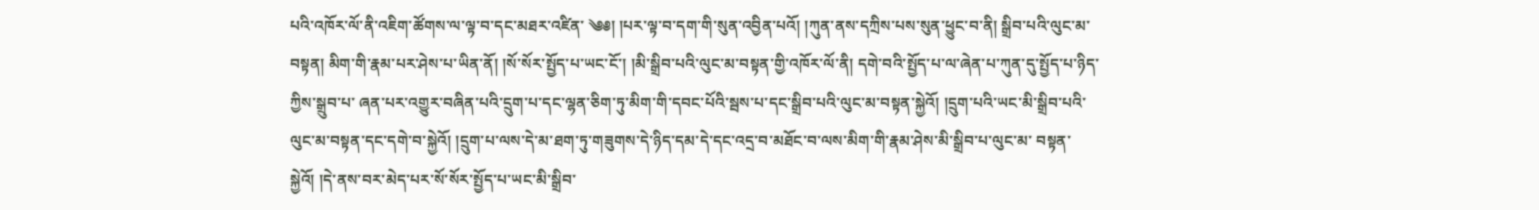པའི་འཁོར་ལོ་ནི་འཇིག་ཚོགས་ལ་ལྟ་བ་དང་མཐར་འཛིན་ ༄༅། །པར་ལྟ་བ་དག་གི་སུན་འབྱིན་པའོ། །ཀུན་ནས་དཀྲིས་པས་སུན་ཕྱུང་བ་ནི། སྒྲིབ་པའི་ལུང་མ་བསྟན། མིག་གི་རྣམ་པར་ཤེས་པ་ཡིན་ནོ། །སོ་སོར་སྤྱོད་པ་ཡང་ངོ་། །མི་སྒྲིབ་པའི་ལུང་མ་བསྟན་གྱི་འཁོར་ལོ་ནི། དགེ་བའི་སྤྱོད་པ་ལ་ཞེན་པ་ཀུན་དུ་སྤྱོད་པ་ཉིད་ཀྱིས་སྒྲུབ་པ་ ཞན་པར་འགྱུར་བཞིན་པའི་དྲུག་པ་དང་ལྷན་ཅིག་ཏུ་མིག་གི་དབང་པོའི་སྦས་པ་དང་སྒྲིབ་པའི་ལུང་མ་བསྟན་སྐྱེའོ། །དྲུག་པའི་ཡང་མི་སྒྲིབ་པའི་ལུང་མ་བསྟན་དང་དགེ་བ་སྐྱེའོ། །དྲུག་པ་ལས་དེ་མ་ཐག་ཏུ་གཟུགས་དེ་ཉིད་དམ་དེ་དང་འདྲ་བ་མཐོང་བ་ལས་མིག་གི་རྣམ་ཤེས་མི་སྒྲིབ་པ་ལུང་མ་ བསྟན་སྐྱེའོ། །དེ་ནས་བར་མེད་པར་སོ་སོར་སྤྱོད་པ་ཡང་མི་སྒྲིབ་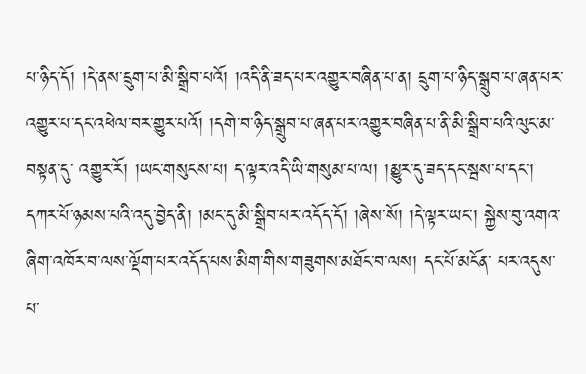པ་ཉིད་དོ། །དེ་ནས་དྲུག་པ་མི་སྒྲིབ་པའོ། །འདི་ནི་ཟད་པར་འགྱུར་བཞིན་པ་ན། དྲུག་པ་ཉིད་སྒྲུབ་པ་ཞན་པར་འགྱུར་པ་དང་འཕེལ་བར་གྱུར་པའོ། །དགེ་བ་ཉིད་སྒྲུབ་པ་ཞན་པར་འགྱུར་བཞིན་པ་ནི་མི་སྒྲིབ་པའི་ལུང་མ་བསྟན་དུ་ འགྱུར་རོ། །ཡང་གསུངས་པ། ད་ལྟར་འདི་ཡི་གསུམ་པ་ལ། །མྱུར་དུ་ཟད་དང་སྦས་པ་དང་། དཀར་པོ་ཉམས་པའི་འདུ་བྱེད་ནི། །མང་དུ་མི་སྒྲིབ་པར་འདོད་དོ། །ཞེས་སོ། །དེ་ལྟར་ཡང་། སྐྱེས་བུ་འགའ་ཞིག་འཁོར་བ་ལས་ལྡོག་པར་འདོད་པས་མིག་གིས་གཟུགས་མཐོང་བ་ལས། དང་པོ་མངོན་ པར་འདུས་པ་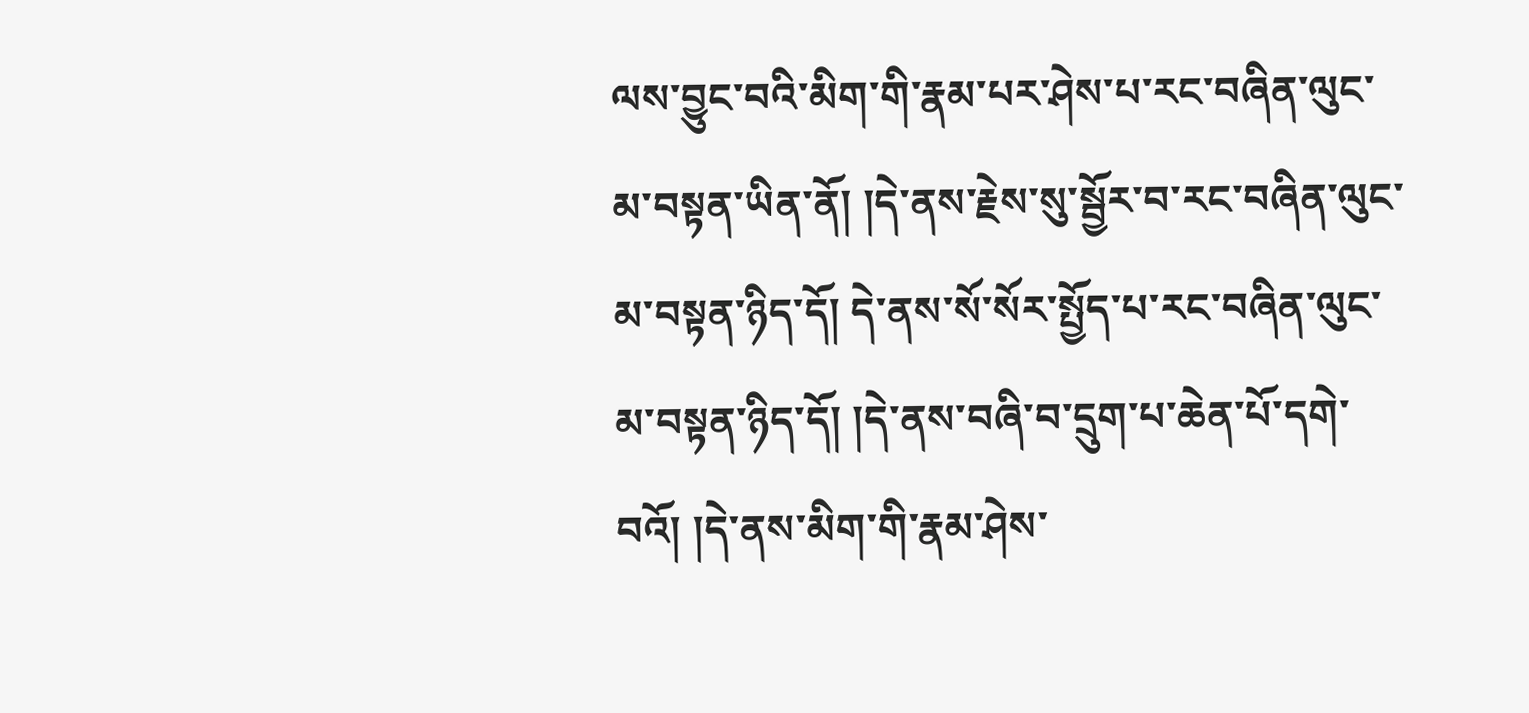ལས་བྱུང་བའི་མིག་གི་རྣམ་པར་ཤེས་པ་རང་བཞིན་ལུང་མ་བསྟན་ཡིན་ནོ། །དེ་ནས་རྗེས་སུ་སྦྱོར་བ་རང་བཞིན་ལུང་མ་བསྟན་ཉིད་དོ། དེ་ནས་སོ་སོར་སྤྱོད་པ་རང་བཞིན་ལུང་མ་བསྟན་ཉིད་དོ། །དེ་ནས་བཞི་བ་དྲུག་པ་ཆེན་པོ་དགེ་བའོ། །དེ་ནས་མིག་གི་རྣམ་ཤེས་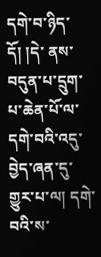དགེ་བ་ཉིད་དོ། །དེ་ ནས་བདུན་པ་དྲུག་པ་ཆེན་པོ་ལ་དགེ་བའི་འདུ་བྱེད་ཞན་དུ་གྱུར་པ་ལ། དགེ་བའི་ས་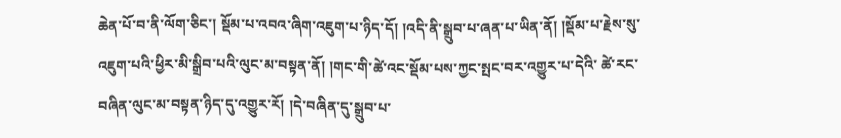ཆེན་པོ་བ་ནི་ལོག་ཅིང་། སྡོམ་པ་འབའ་ཞིག་འཇུག་པ་ཉིད་དོ། །འདི་ནི་སྒྲུབ་པ་ཞན་པ་ཡིན་ནོ། །སྡོམ་པ་རྗེས་སུ་འཇུག་པའི་ཕྱིར་མི་སྒྲིབ་པའི་ལུང་མ་བསྟན་ནོ། །གང་གི་ཚེ་འང་སྡོམ་པས་ཀྱང་སྤང་བར་འགྱུར་པ་དེའི་ ཚེ་རང་བཞིན་ལུང་མ་བསྟན་ཉིད་དུ་འགྱུར་རོ། །དེ་བཞིན་དུ་སྒྲུབ་པ་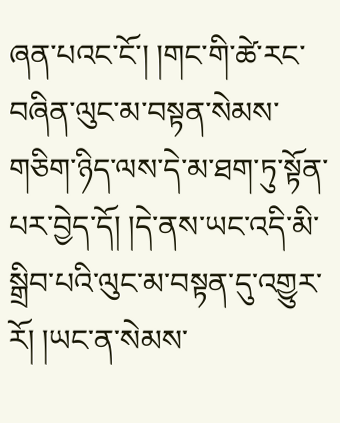ཞན་པའང་ངོ་། །གང་གི་ཚེ་རང་བཞིན་ལུང་མ་བསྟན་སེམས་གཅིག་ཉིད་ལས་དེ་མ་ཐག་ཏུ་སྟོན་པར་བྱེད་དོ། །དེ་ནས་ཡང་འདི་མི་སྒྲིབ་པའི་ལུང་མ་བསྟན་དུ་འགྱུར་རོ། །ཡང་ན་སེམས་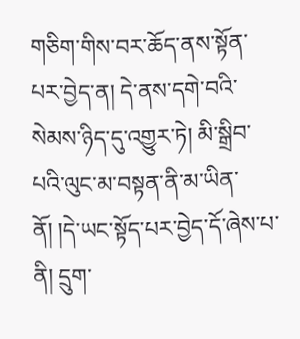གཅིག་གིས་བར་ཆོད་ནས་སྟོན་པར་བྱེད་ན། དེ་ནས་དགེ་བའི་སེམས་ཉིད་དུ་འགྱུར་ཏེ། མི་སྒྲིབ་པའི་ལུང་མ་བསྟན་ནི་མ་ཡིན་ནོ། །དེ་ཡང་སྟོད་པར་བྱེད་དོ་ཞེས་པ་ནི། དྲུག་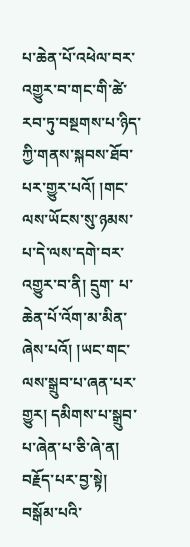པ་ཆེན་པོ་འཕེལ་བར་འགྱུར་བ་གང་གི་ཚེ་རབ་ཏུ་བསྔགས་པ་ཉིད་ཀྱི་གནས་སྐབས་ཐོབ་པར་གྱུར་པའོ། །གང་ལས་ཡོངས་སུ་ཉམས་པ་དེ་ལས་དགེ་བར་འགྱུར་བ་ནི། དྲུག་ པ་ཆེན་པོ་འོག་མ་མིན་ཞེས་པའོ། །ཡང་གང་ལས་སྒྲུབ་པ་ཞན་པར་གྱུར། དམིགས་པ་སྒྲུབ་པ་ཞེན་པ་ཅི་ཞེ་ན། བརྗོད་པར་བྱ་སྟེ། བསྒོམ་པའི་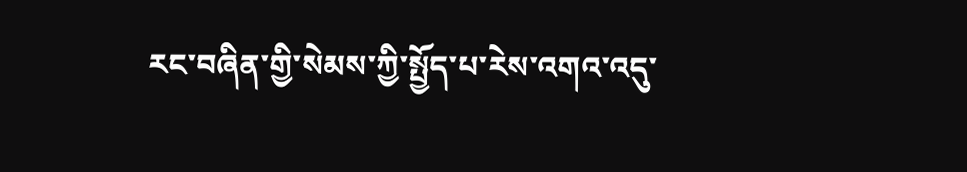རང་བཞིན་གྱི་སེམས་ཀྱི་སྤྱོད་པ་རེས་འགའ་འདུ་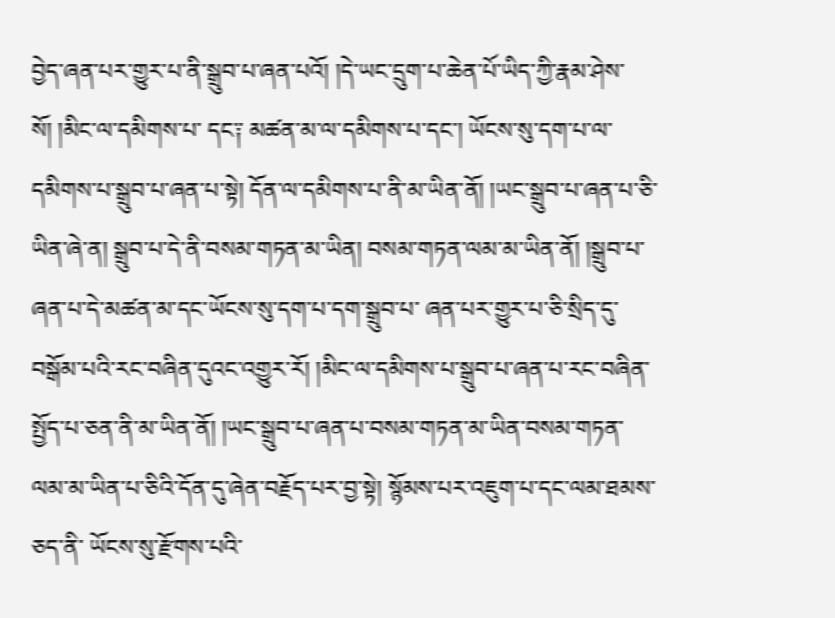བྱེད་ཞན་པར་གྱུར་པ་ནི་སྒྲུབ་པ་ཞན་པའོ། །དེ་ཡང་དྲུག་པ་ཆེན་པོ་ཡིད་ཀྱི་རྣམ་ཤེས་སོ། །མིང་ལ་དམིགས་པ་ དང༑ མཚན་མ་ལ་དམིགས་པ་དང་། ཡོངས་སུ་དག་པ་ལ་དམིགས་པ་སྒྲུབ་པ་ཞན་པ་སྟེ། དོན་ལ་དམིགས་པ་ནི་མ་ཡིན་ནོ། །ཡང་སྒྲུབ་པ་ཞན་པ་ཅི་ཡིན་ཞེ་ན། སྒྲུབ་པ་དེ་ནི་བསམ་གཏན་མ་ཡིན། བསམ་གཏན་ལམ་མ་ཡིན་ནོ། །སྒྲུབ་པ་ཞན་པ་དེ་མཚན་མ་དང་ཡོངས་སུ་དག་པ་དག་སྒྲུབ་པ་ ཞན་པར་གྱུར་པ་ཅི་སྲིད་དུ་བསྒོམ་པའི་རང་བཞིན་དུའང་འགྱུར་རོ། །མིང་ལ་དམིགས་པ་སྒྲུབ་པ་ཞན་པ་རང་བཞིན་སྤྱོད་པ་ཅན་ནི་མ་ཡིན་ནོ། །ཡང་སྒྲུབ་པ་ཞན་པ་བསམ་གཏན་མ་ཡིན་བསམ་གཏན་ལམ་མ་ཡིན་པ་ཅིའི་དོན་དུ་ཞེན་བརྗོད་པར་བྱ་སྟེ། སྙོམས་པར་འཇུག་པ་དང་ལམ་ཐམས་ཅད་ནི་ ཡོངས་སུ་རྫོགས་པའི་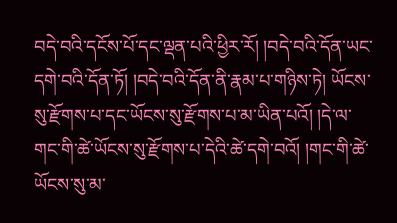བདེ་བའི་དངོས་པོ་དང་ལྡན་པའི་ཕྱིར་རོ། །བདེ་བའི་དོན་ཡང་དགེ་བའི་དོན་ཏོ། །བདེ་བའི་དོན་ནི་རྣམ་པ་གཉིས་ཏེ། ཡོངས་སུ་རྫོགས་པ་དང་ཡོངས་སུ་རྫོགས་པ་མ་ཡིན་པའོ། །དེ་ལ་གང་གི་ཚེ་ཡོངས་སུ་རྫོགས་པ་དེའི་ཚེ་དགེ་བའོ། །གང་གི་ཚེ་ཡོངས་སུ་མ་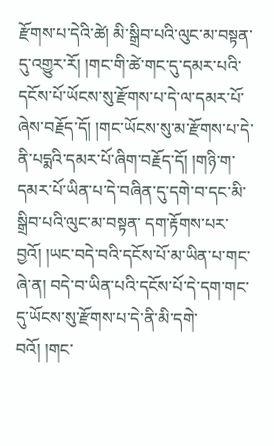རྫོགས་པ་དེའི་ཚེ། མི་སྒྲིབ་པའི་ལུང་མ་བསྟན་དུ་འགྱུར་རོ། །གང་གི་ཚེ་གང་དུ་དམར་པའི་དངོས་པོ་ཡོངས་སུ་རྫོགས་པ་དེ་ལ་དམར་པོ་ཞེས་བརྗོད་དོ། །གང་ཡོངས་སུ་མ་རྫོགས་པ་དེ་ནི་པདྨའི་དམར་པོ་ཞིག་བརྗོད་དོ། །གཉི་ག་དམར་པོ་ཡིན་པ་དེ་བཞིན་དུ་དགེ་བ་དང་མི་སྒྲིབ་པའི་ལུང་མ་བསྟན་ དག་རྟོགས་པར་བྱའོ། །ཡང་བདེ་བའི་དངོས་པོ་མ་ཡིན་པ་གང་ཞེ་ན། བདེ་བ་ཡིན་པའི་དངོས་པོ་དེ་དག་གང་དུ་ཡོངས་སུ་རྫོགས་པ་དེ་ནི་མི་དགེ་བའོ། །གང་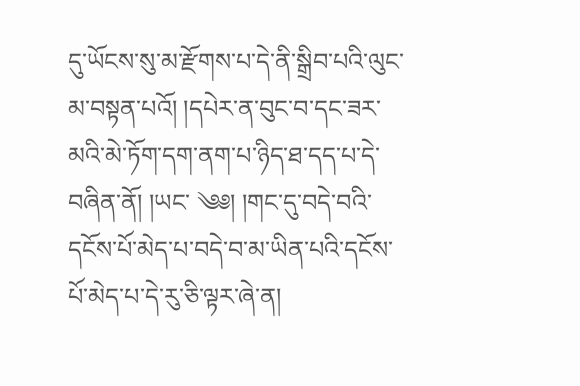དུ་ཡོངས་སུ་མ་རྫོགས་པ་དེ་ནི་སྒྲིབ་པའི་ལུང་མ་བསྟན་པའོ། །དཔེར་ན་བུང་བ་དང་ཟར་མའི་མེ་ཏོག་དག་ནག་པ་ཉིད་ཐ་དད་པ་དེ་བཞིན་ནོ། །ཡང་ ༄༅། །གང་དུ་བདེ་བའི་དངོས་པོ་མེད་པ་བདེ་བ་མ་ཡིན་པའི་དངོས་པོ་མེད་པ་དེ་རུ་ཅི་ལྟར་ཞེ་ན།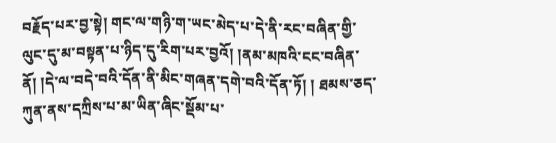བརྗོད་པར་བྱ་སྟེ། གང་ལ་གཉི་ག་ཡང་མེད་པ་དེ་ནི་རང་བཞིན་གྱི་ལུང་དུ་མ་བསྟན་པ་ཉིད་དུ་རིག་པར་བྱའོ། །ནམ་མཁའི་ངང་བཞིན་ནོ། །དེ་ལ་བདེ་བའི་དོན་ནི་མིང་གཞན་དགེ་བའི་དོན་ཏོ། ། ཐམས་ཅད་ཀུན་ནས་དཀྲིས་པ་མ་ཡིན་ཞིང་སྡོམ་པ་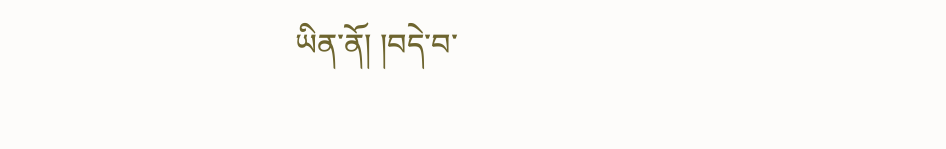ཡིན་ནོ། །བདེ་བ་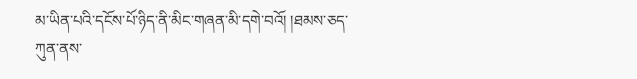མ་ཡིན་པའི་དངོས་པོ་ཉིད་ནི་མིང་གཞན་མི་དགེ་བའོ། །ཐམས་ཅད་ཀུན་ནས་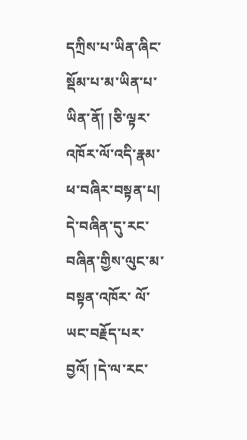དཀྲིས་པ་ཡིན་ཞིང་སྡོམ་པ་མ་ཡིན་པ་ཡིན་ནོ། །ཅི་ལྟར་འཁོར་ལོ་འདི་རྣམ་ཕ་བཞིར་བསྟན་པ། དེ་བཞིན་དུ་རང་བཞིན་གྱིས་ལུང་མ་བསྟན་འཁོར་ ལོ་ཡང་བརྗོད་པར་བྱའོ། །དེ་ལ་རང་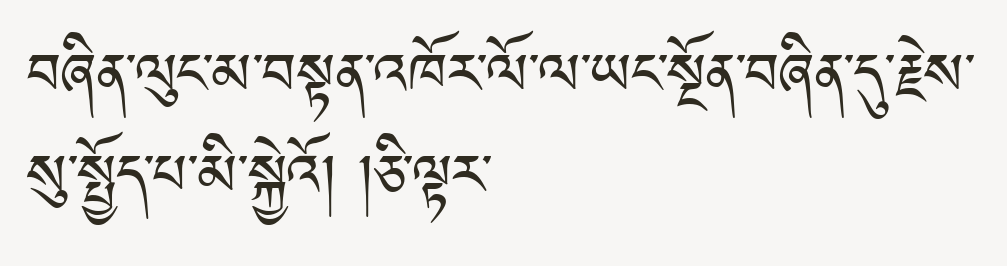བཞིན་ལུང་མ་བསྟན་འཁོར་ལོ་ལ་ཡང་སྔོན་བཞིན་དུ་རྗེས་སུ་སྤྱོད་པ་མི་སྐྱེའོ། །ཅི་ལྟར་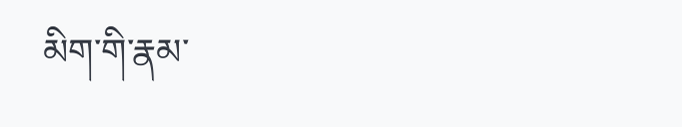མིག་གི་རྣམ་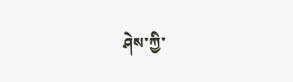ཤེས་ཀྱི་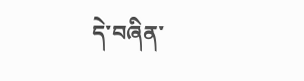དེ་བཞིན་